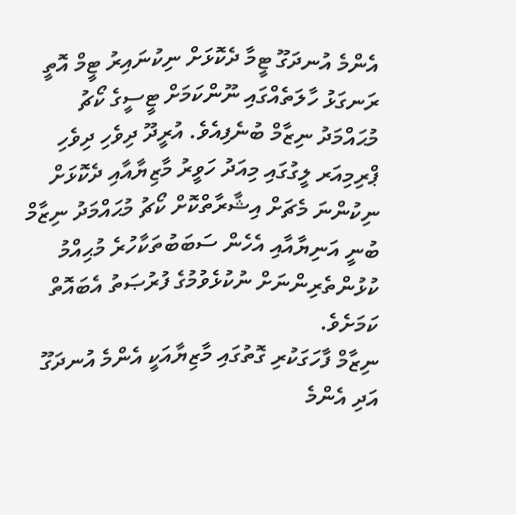އެންމެ އުނދަގޫ ޓީމާ ދެކޮޅަށް ނިކުނައިރު ޓީމް އޮތީ ރަނގަޅު ހާލަތެއްގައި ނޫންކަމަށް ޓީސީގެ ކޯޗު މުޙައްމަދު ނިޒާމް ބުނެފިއެވެ. އުރީދޫ ދިވެހި ދިވެހި ޕްރިމިއަރ ލީގުގައި މިއަދު ހަވީރު މާޒިޔާއާއި ދެކޮޅަށް ނިކުންނަ މެޗަށް އިޝާރާތްކޮށް ކޯޗު މުޙައްމަދު ނިޒާމް ބުނީ އަނިޔާއާއި އެހެން ސަބަބުތަކާހުރެ މުޙިއްމު ކުޅުންތެރިންނަށް ނުކުޅެވުމުގެ ފުރުޞަތު އެބައޮތް ކަމަށެވެ.
ނިޒާމް ފާހަގަކުރި ގޮތުގައި މާޒިޔާއަކީ އެންމެ އުނދަގޫ އަދި އެންމެ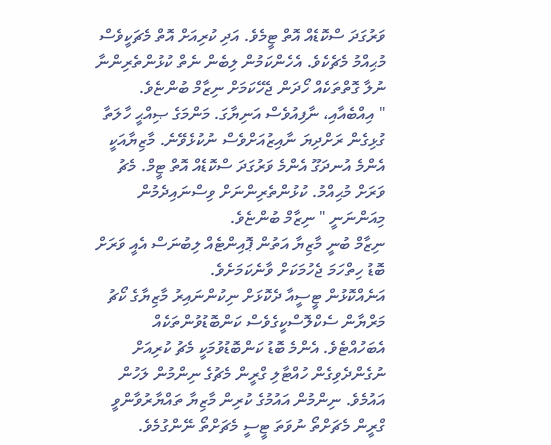ވަރުގަދަ ސްކޮޑެއް އޮތް ޓީމެވެ. އަދި ކުރިއަށް އޮތް މެޗަކީވެސް މުޙިއްމު މެޗެކެވެ. އެހެންކަމުން ލިބެން ނެތް ކުޅުންތެރިންނާ ނުލާ ގޮތްތަކެއް ހޯދަން ޖެހޭކަމަށް ނިޒާމް ބުންޏެވެ.
" އިއްބެއާއި، ނާފިއުވެސް އަނިޔާގަ. މަންމަގެ ޞިއްޙީ ހާލަތާ ގުޅިގެން ރަށްދިޔަ ނާއިޒުއަށްވެސް ނުކުޅެވޭނެ. މާޒިޔާއަކީ އެންމެ އުނދަގޫ އެންމެ ވަރުގަދަ ސްކޮޑެއް އޮތް ޓީމް. މެޗު ވަރަށް މުޙިއްމު. ކުޅުންތެރިންނަށް ވިސްނައިދެމުން މިއަންނަނީ " ނިޒާމް ބުންޏެވެ.
ނިޒާމް ބުނީ މާޒިޔާ އަތުން ޕޮއިންޓެއް ލިބުނަސް އެއީ ވަރަށް ބޮޑު ހިތްހަމަ ޖެހުމަކަށް ވާނެކަމަށެވެ.
އަނެއްކޮޅުން ޓީސީއާ ދެކޮޅަށް ނިކުންނައިރު މާޒިޔާގެ ކޯޗު މަރްޔާން ސެކްލޮސްކީގެވެސް ކަންބޮޑުވުންތަކެއް އެބަހުއްޓެވެ. އެންމެ ބޮޑު ކަންބޮޑުވުމަކީ މެޗު ކުރިއަށް ނުގެންދެވިގެން ހުއްޓާލި ގްރީން މެޗުގެ ނިންމުން ލަހުން އައުމެވެ. ނިންމުން އައުމުގެ ކުރިން މާޒިޔާ ތައްޔާރުވާންވީ ގްރީން މެޗަށްތޯ ނުވަތަ ޓީސީ މެޗަށްތޯ ނޭންގުމެވެ.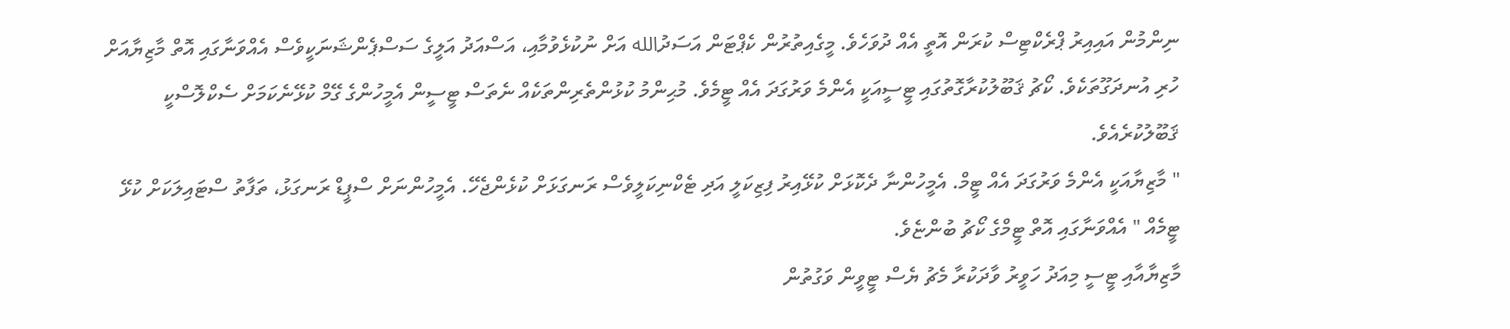ނިންމުން އައިއިރު ޕްރެކްޓިސް ކުރަން އޮތީ އެއް ދުވަހެވެ. މީގެއިތުރުން ކެޕްޓަން އަސަދުالله އަށް ނުކުޅެވުމާއި، އަސްއަދު އަލީގެ ސަސްޕެންޝަނަކީވެސް އެއްވަނާގައި އޮތް މާޒިޔާއަށް ހުރި އުނދަގޫތަކެވެ. ކޯޗު ޤަބޫލުކުރާގޮތުގައި ޓީސީއަކީ އެންމެ ވަރުގަދަ އެއް ޓީމެވެ. މުޙިންމު ކުޅުންތެރިންތަކެއް ނެތަސް ޓީސީން އެމީހުންގެ ގޭމް ކުޅޭނެކަމަށް ސެކްލޮސްކީ ޤަބޫލުކުރެއެވެ.
" މާޒިޔާއަކީ އެންމެ ވަރުގަދަ އެއް ޓީމް. އެމީހުންނާ ދެކޮޅަށް ކުޅޭއިރު ފިޒިކަލީ އަދި ޓެކްނިކަލީވެސް ރަނގަޅަށް ކުޅެންޖެހޭ. އެމީހުންނަށް ސްޕީޑް ރަނގަޅު، ތަފާތު ސްޓައިލަކަށް ކުޅޭ ޓީމެއް " އެއްވަނާގައި އޮތް ޓީމްގެ ކޯޗު ބުންޏެވެ.
މާޒިޔާއާއި ޓީސީ މިއަދު ހަވީރު ވާދަކުރާ މެޗު ޔެސް ޓީވީން ވަގުތުން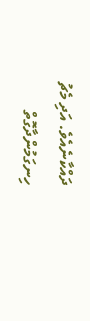ދައްކާނެއެވެ. އަދި މެޗު ހިނގަމުންދާގޮތް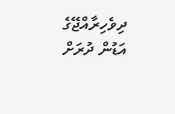ދިވެހިރާއްޖޭގެ އަޑުން ދުރަށް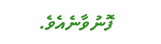ފޮނުވާނެއެވެ.